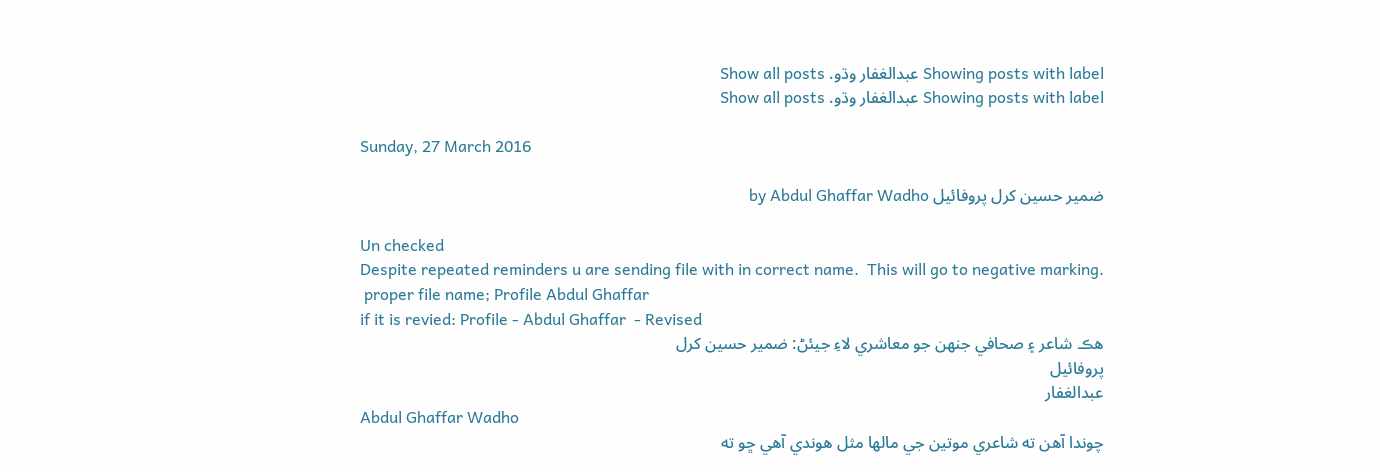Showing posts with label عبدالغفار وڌو. Show all posts
Showing posts with label عبدالغفار وڌو. Show all posts

Sunday, 27 March 2016

ضمير حسين کرل پروفائيل by Abdul Ghaffar Wadho

Un checked
Despite repeated reminders u are sending file with in correct name.  This will go to negative marking.
 proper file name; Profile Abdul Ghaffar
if it is revied: Profile - Abdul Ghaffar  - Revised
هڪ شاعر ۽ صحافي جنهن جو معاشري لاءِ جيئڻ: ضمير حسين کرل
پروفائيل
عبدالغفار
Abdul Ghaffar Wadho
چوندا آهن ته شاعري موتين جي مالها مثل هوندي آهي ڇو ته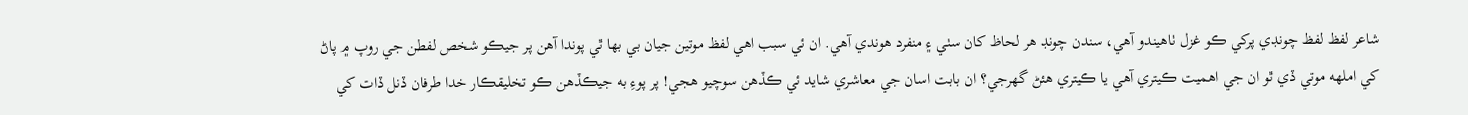شاعر لفظ لفظ چونڊي پرکي ڪو غزل ٺاهيندو آهي، سندن چونڊ هر لحاظ کان سٺي ۽ منفرد هوندي آهي. ان ئي سبب اهي لفظ موتين جيان بي بها ٿي پوندا آهن پر جيڪو شخص لفطن جي روپ ۾ پاڻ کي املهه موتي ڏي ٿو ان جي اهميت ڪيتري آهي يا ڪيتري هئڻ گھرجي؟ ان بابت اسان جي معاشري شايد ئي ڪڏهن سوچيو هجي! پر پوءِ به جيڪڏهن ڪو تخليقڪار خدا طرفان ڏنل ڏات کي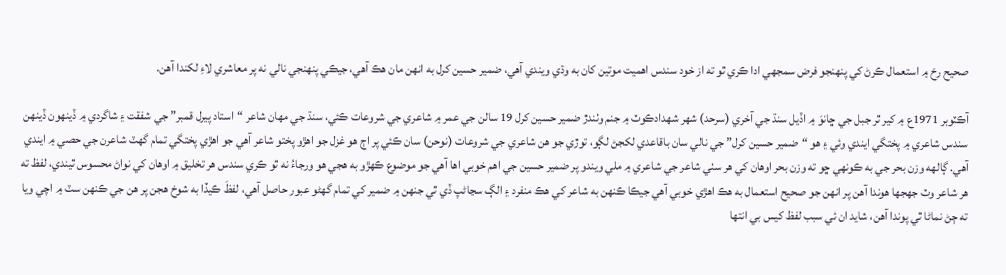صحيح رخ ۾ استعمال ڪرڻ کي پنهنجو فرض سمجھي ادا ڪري ٿو ته از خود سندس اهميت موتين کان به وڌي ويندي آهي، ضمير حسين کرل به انهن مان هڪ آهي، جيڪي پنهنجي نالي نه پر معاشري لاءِ لکندا آهن.

آڪٽوبر 1971ع ۾ کير ٿر جبل جي ڇانوَ ۾ اڏيل سنڌ جي آخري (سرحد) شهر شهدادڪوٽ ۾ جنم وٺندڙ ضمير حسين کرل 19 سالن جي عمر ۾ شاعري جي شروعات ڪئي، سنڌ جي مهان شاعر “استاد پيرل قمبر” جي شفقت ۽ شاگردي ۾ ڏينهون ڏينهن سندس شاعري ۾ پختگي ايندي وئي ۽ هو “ضمير حسين کرل” جي نالي سان باقاعدي لکجڻ لڳو، توڙي جو هن شاعري جي شروعات (نوحن) سان ڪئي پر اڄ هو غزل جو اهڙو پختو شاعر آهي جو اهڙي پختگي تمام گھٽ شاعرن جي حصي ۾ ايندي آهي. ڳالهه وزن بحر جي به ڪونهي ڇو ته وزن بحر اوهان کي هر سٺي شاعر جي شاعري ۾ ملي ويندو پر ضمير حسين جي اهم خوبي اها آهي جو موضوع ڪهڙو به هجي هو ورجاءُ نه ٿو ڪري سندس هر تخليق ۾ اوهان کي نواڻ محسوس ٿيندي، لفظ ته هر شاعر وٽ جھجھا هوندا آهن پر انهن جو صحيح استعمال به هڪ اهڙي خوبي آهي جيڪا ڪنهن به شاعر کي هڪ منفرد ۽ الڳ سڃاڻپ ڏي ٿي جنهن ۾ ضمير کي تمام گھڻو عبور حاصل آهي، لفظَ ڪيڏا به شوخ هجن پر هن جي ڪنهن سٽ ۾ اچي ويا ته ڄڻ نماڻا ٿي پوندا آهن، شايد ان ئي سبب لفظ کيس بي انتها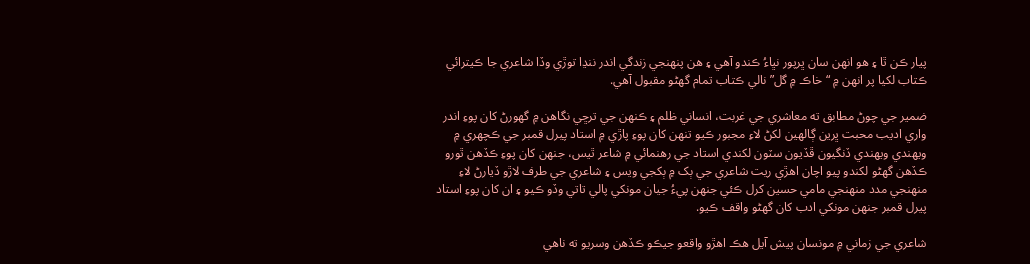پيار ڪن ٿا ۽ هو انهن سان ڀرپور نڀاءُ ڪندو آهي ۽ هن پنهنجي زندگي اندر ننڍا توڙي وڏا شاعري جا ڪيترائي ڪتاب لکيا پر انهن ۾ “خاڪ ۾ گل” نالي ڪتاب تمام گھڻو مقبول آهي.

ضمير جي چوڻ مطابق ته معاشري جي غربت، انساني ظلم ۽ ڪنهن جي ترڇي نگاهن ۾ گھورڻ کان پوءِ اندر واري اديب محبت ڀرين ڳالهين لکڻ لاءِ مجبور ڪيو تنهن کان پوءِ پاڙي ۾ استاد پيرل قمبر جي ڪچهري ۾ ويهندي ويهندي ڏنگيون ڦڏيون سٽون لکندي استاد جي رهنمائي ۾ شاعر ٿيس، جنهن کان پوءِ ڪڏهن ٿورو ڪڏهن گھڻو لکندو پيو اچان اهڙي ريت شاعري جي ٻک ۾ ٻکجي ويس ۽ شاعري جي طرف لاڙو ڏيارڻ لاءِ منهنجي مدد منهنجي مامي حسين کرل ڪئي جنهن پيءُ جيان مونکي پالي تاتي وڏو ڪيو ۽ ان کان پوءِ استاد پيرل قمبر جنهن مونکي ادب کان گھڻو واقف ڪيو.

شاعري جي زماني ۾ مونسان پيش آيل هڪ اهڙو واقعو جيڪو ڪڏهن وسريو ته ناهي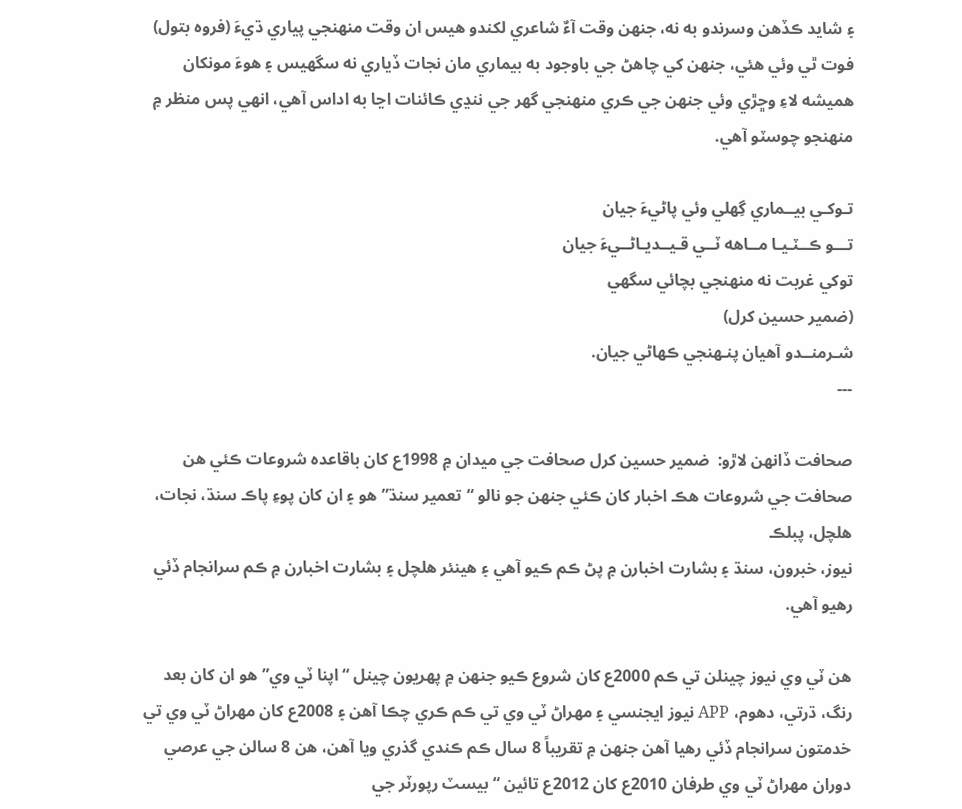۽ شايد ڪڏهن وسرندو به نه، جنهن وقت آءٌ شاعري لکندو هيس ان وقت منهنجي پياري ڌيءَ (فروه بتول) فوت ٿي وئي هئي، جنهن کي چاهڻ جي باوجود به بيماري مان نجات ڏياري نه سگھيس ۽ هوءَ مونکان هميشه لاءِ وڇڙي وئي جنهن جي ڪري منهنجي گھر جي ننڍي ڪائنات اڃا به اداس آهي، انهي پس منظر ۾ منهنجو چوسٽو آهي.

تـوکـي بيــماري گِھلي وئي پاڻيءَ جيان
تـــو ڪــٽـيـا مــاهه ٽــي قـيــديـاڻــيءَ جيان
توکي غربت نه منهنجي بچائي سگھي
(ضمير حسين کرل)
شـرمنــدو آهيان پنـهنجي ڪهاڻي جيان.
---

صحافت ڏانهن لاڙو:  ضمير حسين کرل صحافت جي ميدان ۾ 1998ع کان باقاعده شروعات ڪئي هن صحافت جي شروعات هڪ اخبار کان ڪئي جنهن جو نالو “تعمير سنڌ” هو ۽ ان کان پوءِ پاڪ سنڌ، نجات، هلچل، پبلڪ
نيوز، خبرون، سنڌ ۽ بشارت اخبارن ۾ پڻ ڪم ڪيو آهي ۽ هينئر هلچل ۽ بشارت اخبارن ۾ ڪم سرانجام ڏئي رهيو آهي.

هن ٽي وي نيوز چينلن تي ڪم 2000ع کان شروع ڪيو جنهن ۾ پهريون چينل “اپنا ٽي وي” هو ان کان بعد رنگ، ڌرتي، دهوم، APP نيوز ايجنسي ۽ مهراڻ ٽي وي تي ڪم ڪري چڪا آهن ۽ 2008ع کان مهراڻ ٽي وي تي خدمتون سرانجام ڏئي رهيا آهن جنهن ۾ تقريباً 8 سال ڪم ڪندي گذري ويا آهن، هن 8 سالن جي عرصي دوران مهراڻ ٽي وي طرفان 2010ع کان 2012ع تائين “ بيسٽ رپورٽر جي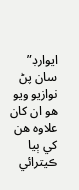ايوارڊ” سان پڻ نوازيو ويو هو ان کان علاوه هن کي ٻيا ڪيترائي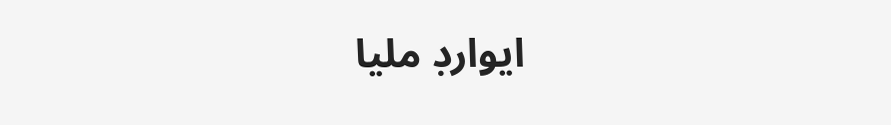ايوارڊ مليا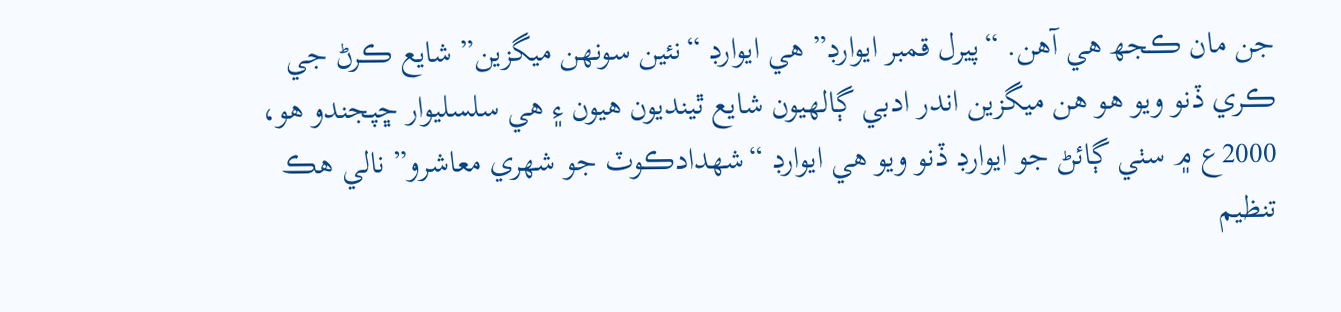جن مان ڪجھ هي آهن. “پيرل قمبر ايوارڊ” هي ايوارڊ “نئين سونهن ميگزين” شايع ڪرڻ جي ڪري ڏنو ويو هو هن ميگزين اندر ادبي ڳالهيون شايع ٿينديون هيون ۽ هي سلسليوار ڇپجندو هو، 2000ع ۾ سٺي ڳائڻ جو ايوارڊ ڏنو ويو هي ايوارڊ “شهدادڪوٽ جو شهري معاشرو” نالي هڪ تنظيم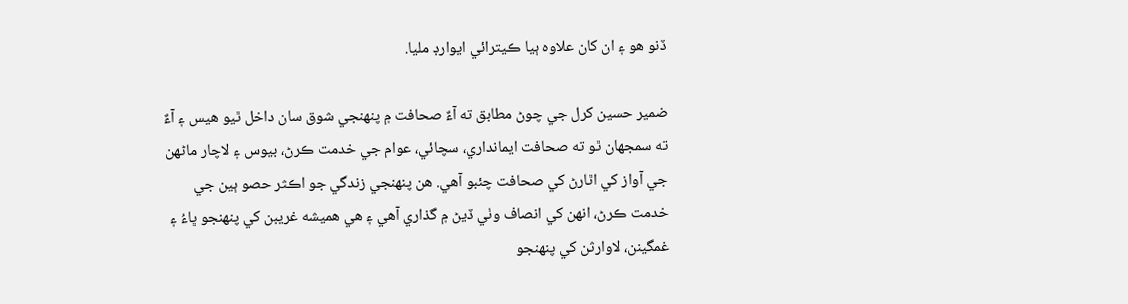ڏنو هو ۽ ان کان علاوه ٻيا ڪيترائي ايوارڊ مليا.

ضمير حسين کرل جي چوڻ مطابق ته آءٌ صحافت ۾ پنهنجي شوق سان داخل ٿيو هيس ۽ آءٌ ته سمجھان ٿو ته صحافت ايمانداري، سچائي، عوام جي خدمت ڪرڻ، بيوس ۽ لاچار ماڻهن جي آواز کي اٿارڻ کي صحافت چئبو آهي. هن پنهنجي زندگي جو اڪثر حصو ٻين جي خدمت ڪرڻ، انهن کي انصاف وٺي ڏيڻ ۾ گذاري آهي ۽ هي هميشه غريبن کي پنهنجو ڀاءُ ۽ غمگينن، لاوارثن کي پنهنجو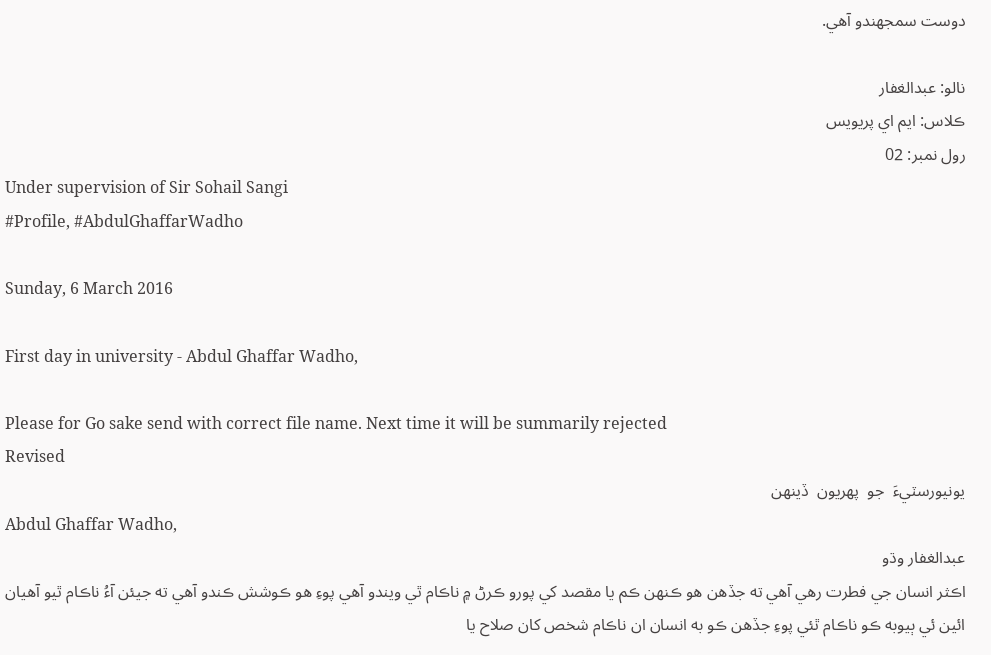دوست سمجھندو آهي.

نالو: عبدالغفار
ڪلاس: ايم اي پريويس
رول نمبر: 02
Under supervision of Sir Sohail Sangi
#Profile, #AbdulGhaffarWadho

Sunday, 6 March 2016

First day in university - Abdul Ghaffar Wadho,

Please for Go sake send with correct file name. Next time it will be summarily rejected
Revised
يونيورسٽيءَ  جو  پهريون  ڏينهن
Abdul Ghaffar Wadho,
عبدالغفار وڌو
اڪثر انسان جي فطرت رهي آهي ته جڏهن هو ڪنهن ڪم يا مقصد کي پورو ڪرڻ ۾ ناڪام ٿي ويندو آهي پوءِ هو ڪوشش ڪندو آهي ته جيئن آءُ ناڪام ٿيو آهيان ائين ئي ٻيوبه ڪو ناڪام ٿئي پوءِ جڏهن ڪو به انسان ان ناڪام شخص کان صلاح يا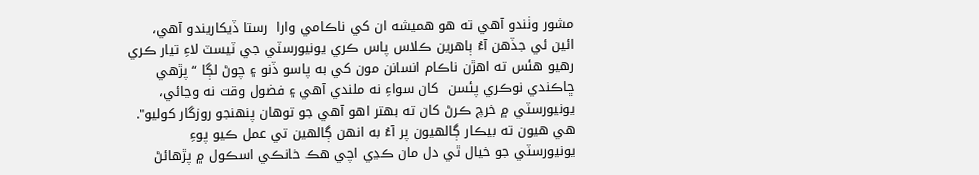مشور وٺندو آهي ته هو هميشه ان کي ناڪامي وارا  رستا ڏيکاريندو آهي، ائين ئي جڏهن آءُ ٻاهرين ڪلاس پاس ڪري يونيورسٽي جي ٽيسٽ لاءِ تيار ڪري رهيو هئس ته اهڙن ناڪام انسانن مون کي به پاسو ڏنو ۽ چوڻ لڳا “پڙهي ڇاڪندي نوڪري پئسن  کان سواءِ نه ملندي آهي ۽ فضول وقت نه وڃائي، يونيورسٽي ۾ خرچ ڪرڻ کان ته بهتر اهو آهي جو توهان پنهنجو روزگار کوليو". هي هيون ته بيڪار ڳالهيون پر آءُ به انهن ڳالهين تي عمل ڪيو پوءِ يونيورسٽي جو خيال ٿي دل مان ڪڍي اچي هڪ خانڪي اسڪول ۾ پڙهائڻ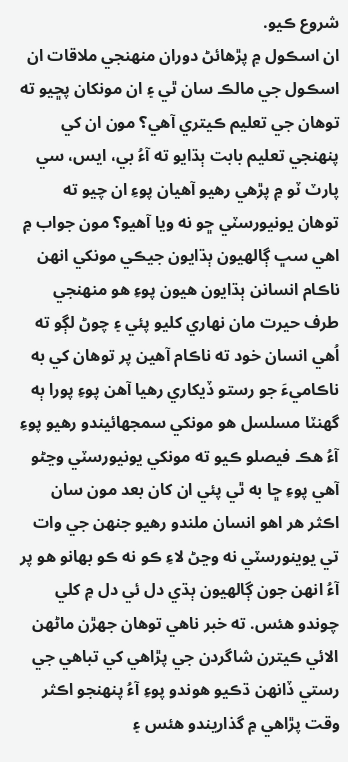شروع ڪيو.
ان اسڪول ۾ پڙهائڻ دوران منهنجي ملاقات ان اسڪول جي مالڪ سان ٿي ۽ ان مونکان پڇيو ته توهان جي تعليم ڪيتري آهي؟ مون ان کي پنهنجي تعليم بابت ٻڌايو ته آءُ بي، ايس، سي پارٽ ٽو ۾ پڙهي رهيو آهيان پوءِ ان چيو ته توهان يونيورسٽي ڇو نه ويا آهيو؟ مون جواب ۾ اهي سڀ ڳالهيون ٻڌايون جيڪي مونکي انهن ناڪام انسانن ٻڌايون هيون پوءِ هو منهنجي طرف حيرت مان نهاري کليو پئي ۽ چوڻ لڳو ته اُهي انسان خود ته ناڪام آهين پر توهان کي به ناڪاميءَ جو رستو ڏيکاري رهيا آهن پوءِ پورا ٻه گهنٽا مسلسل هو مونکي سمجهائيندو رهيو پوءِ آءُ هڪ فيصلو ڪيو ته مونکي يونيورسٽي وڃڻو آهي پوءِ ڇا به ٿي پئي ان کان بعد مون سان اڪثر هر اهو انسان ملندو رهيو جنهن جي وات تي يوينورسٽي نه وڃڻ لاءِ ڪو نه ڪو بهانو هو پر آءُ انهن جون ڳالهيون ٻڌي دل ئي دل ۾ کلي چوندو هئس. ته خبر ناهي توهان جهڙن ماڻهن الائي ڪيترن شاگردن جي پڙاهي کي تباهي جي رستي ڏانهن ڌڪيو هوندو پوءِ آءُ پنهنجو اڪثر وقت پڙاهي ۾ گذاريندو هئس ۽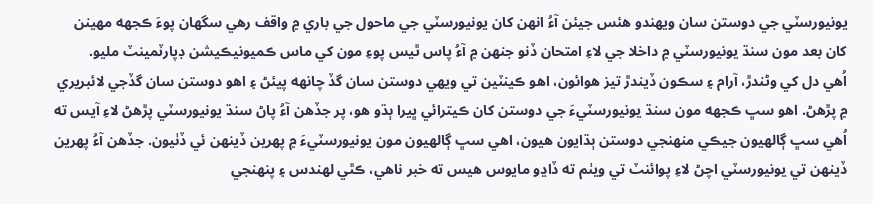يونيورسٽي جي دوستن سان ويهندو هئس جيئن آءُ انهن کان يونيورسٽي جي ماحول جي باري ۾ واقف رهي سگهان پوءَ ڪجهه مهينن کان بعد مون سنڌ يونيورسٽي ۾ داخلا جي لاءِ امتحان ڏنو جنهن ۾ آءُ پاس ٿيس پوءِ مون کي ماس ڪميونيڪيشن ڊپارٽمينٽ مليو.
اُهي دل کي وڻندڙ، آرام ۽ سڪون ڏيندڙ تيز هوائون، اهو ڪينٽين تي ويهي دوستن سان گڏ چانهه پيئڻ ۽ اهو دوستن سان گڏجي لائبريري ۾ پڙهڻ. اهو سڀ ڪجهه مون سنڌ يونيورسٽيءَ جي دوستن کان ڪيترائي ڀيرا ٻڌو هو، پر جڏهن آءُ پاڻ سنڌ يونيورسٽي پڙهڻ لاءِ آيس ته اُهي سڀ ڳالهيون جيڪي منهنجي دوستن ٻڌايون هيون، اهي سڀ ڳالهيون مون يونيورسٽيءَ ۾ پهرين ڏينهن ئي ڏٺيون. جڏهن آءُ پهرين ڏينهن تي يونيورسٽي اچڻ لاءِ پوائنٽ تي ويٺم ته ڏاڍو مايوس هيس ته خبر ناهي، ڪٿي لهندس ۽ پنهنجي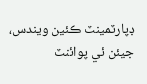ڊپارٽمينٽ ڪئين ويندس، جيئن ئي پوائنٽ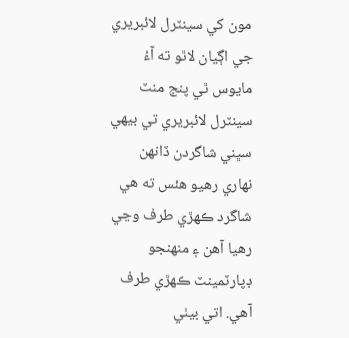مون کي سينٽرل لائبريري جي اڳيان لاٿو ته آءُ مايوس ٿي پنج منٽ سينٽرل لائبريري تي بيهي سڀني شاگردن ڏانهن نهاري رهيو هئس ته هي شاگرد ڪهڙي طرف وڃي رهيا آهن ۽ منهنجو ڊپارٽمينٽ ڪهڙي طرف آهي. اتي بيٺي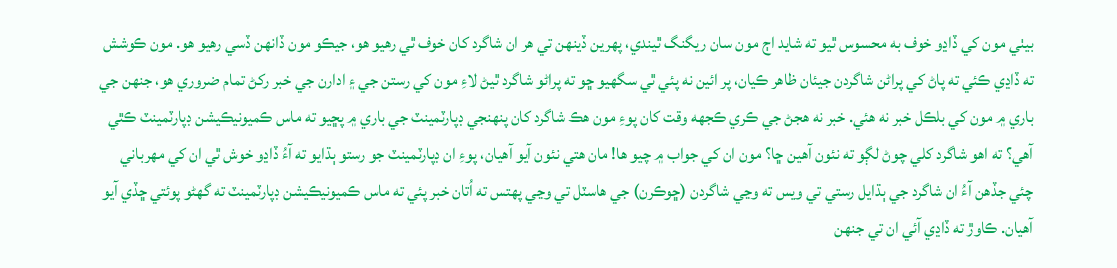بيٺي مون کي ڏاڍو خوف به محسوس ٿيو ته شايد اڄ مون سان ريگنگ ٿيندي، پهرين ڏينهن تي هر ان شاگرد کان خوف ٿي رهيو هو، جيڪو مون ڏانهن ڏسي رهيو هو. مون ڪوشش ته ڏاڍي ڪئي ته پاڻ کي پراڻن شاگردن جيئان ظاهر ڪيان، پر ائين نه پئي ٿي سگهيو ڇو ته پراڻو شاگرد ٿيڻ لاءِ مون کي رستن جي ۽ ادارن جي خبر رکڻ تمام ضروري هو، جنهن جي باري ۾ مون کي بلڪل خبر نه هئي. خبر نه هجڻ جي ڪري ڪجهه وقت کان پوءِ مون هڪ شاگرد کان پنهنجي ڊپارٽمينٽ جي باري ۾ پڇيو ته ماس ڪميونيڪيشن ڊپارٽمينٽ ڪٿي آهي؟ ته اهو شاگرد کلي چوڻ لڳو ته نئون آهين ڇا؟ مون ان کي جواب ۾ چيو ها! مان هتي نئون آيو آهيان، پوءِ ان ڊپارٽمينٽ جو رستو ٻڌايو ته آءُ ڏاڍو خوش ٿي ان کي مهرباني چئي جڏهن آءُ ان شاگرد جي ٻڌايل رستي تي ويس ته وڃي شاگردن (ڇوڪرن) جي هاسٽل تي وڃي پهتس ته اُتان خبر پئي ته ماس ڪميونيڪيشن ڊپارٽمينٽ ته گهڻو پوئتي ڇڏي آيو آهيان. ڪاوڙ ته ڏاڍي آئي ان تي جنهن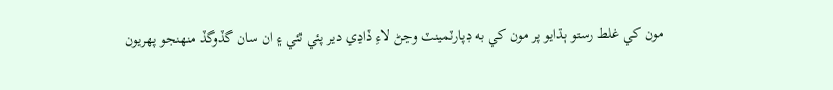مون کي غلط رستو ٻڌايو پر مون کي به ڊپارٽمينٽ وڃڻ لاءِ ڏاڍي دير پئي ٿئي ۽ ان سان گڏوگڏ منهنجو پهريون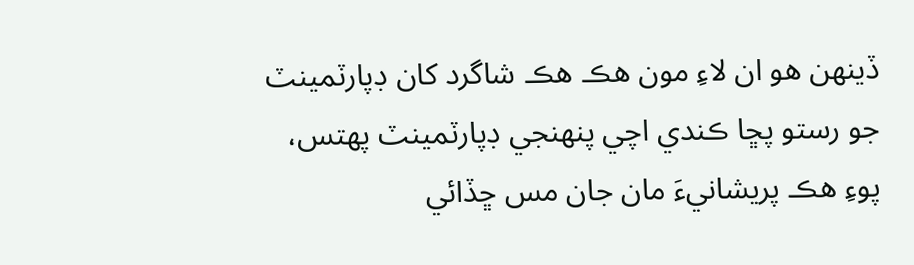ڏينهن هو ان لاءِ مون هڪ هڪ شاگرد کان ڊپارٽمينٽ جو رستو پڇا ڪندي اچي پنهنجي ڊپارٽمينٽ پهتس، پوءِ هڪ پريشانيءَ مان جان مس ڇڏائي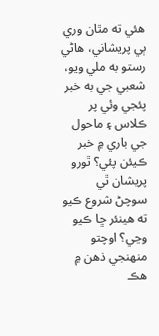هئي ته مٿان وري ٻي پريشاني، هاڻي رستو به ملي ويو، شعبي جي به خبر پئجي وئي پر ڪلاس ۽ ماحول جي باري ۾ خبر ڪيئن پئي؟ ٿورو پريشان ٿي سوچڻ شروع ڪيو ته هينئر ڇا ڪيو وڃي؟ اوچتو منهنجي ذهن ۾ هڪ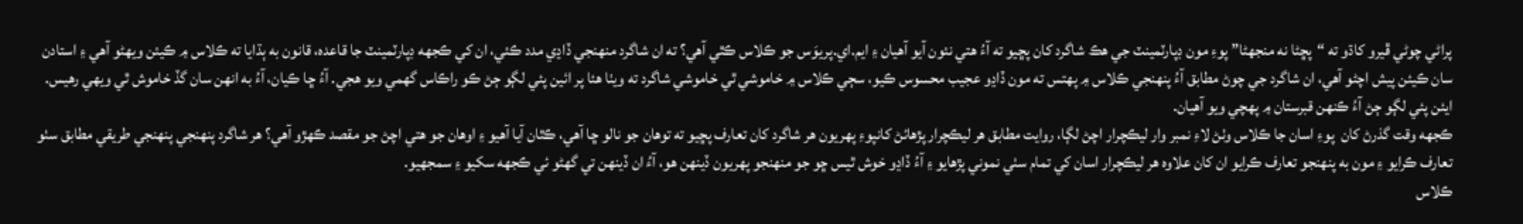پراڻي چوڻي ڦيرو کاڌو ته “پڇڻا نه منجهڻا” پوءِ مون ڊپارٽمينٽ جي هڪ شاگرد کان پڇيو ته آءُ هتي نئون آيو آهيان ۽ ايم.اي.پريوَس جو ڪلاس ڪٿي آهي؟ ته ان شاگرد منهنجي ڏاڍي مدد ڪئي، ان کي ڪجهه ڊپارٽمينٽ جا قاعده، قانون به ٻڌايا ته ڪلاس ۾ ڪيئن ويهڻو آهي ۽ استادن سان ڪيئن پيش اچڻو آهي، ان شاگرد جي چوڻ مطابق آءُ پنهنجي ڪلاس ۾ پهتس ته مون ڏاڍو عجيب محسوس ڪيو، سڄي ڪلاس ۾ خاموشي ٿي خاموشي شاگرد ته ويٺا هئا پر ائين پئي لڳو ڄڻ ڪو راڪاس گهمي ويو هجي. آءُ ڇا ڪيان، آءُ به انهن سان گڏ خاموش ٿي ويهي رهيس. ايئن پئي لڳو ڄڻ آءُ ڪنهن قبرستان ۾ پهچي ويو آهيان.
ڪجهه وقت گذرڻ کان  پوءِ اسان جا ڪلاس وٺڻ لاءِ نمبر وار ليڪچرار اچڻ لڳا، روايت مطابق هر ليڪچرار پڙهائڻ کانپوءِ پهريون هر شاگرد کان تعارف پڇيو ته توهان جو نالو ڇا آهي، ڪٿان آيا آهيو ۽ اوهان جو هتي اچڻ جو مقصد ڪهڙو آهي؟ هر شاگرد پنهنجي پنهنجي طريقي مطابق سٺو تعارف ڪرايو ۽ مون به پنهنجو تعارف ڪرايو ان کان علاوه هر ليڪچرار اسان کي تمام سٺي نموني پڙهايو ۽ آءُ ڏاڍو خوش ٿيس ڇو جو منهنجو پهريون ڏينهن هو، آءُ ان ڏينهن تي گهڻو ئي ڪجهه سکيو ۽ سمجهيو.
ڪلاس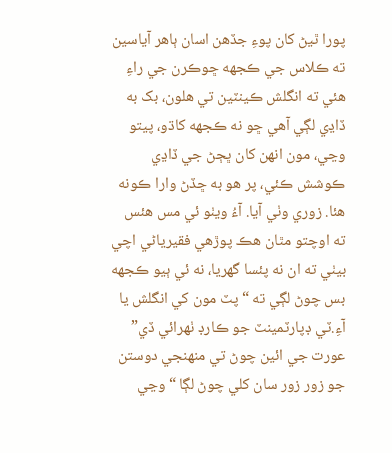پورا ٿيڻ کان پوءِ جڏهن اسان ٻاهر آياسين ته ڪلاس جي ڪجهه ڇوڪرن جي راءِ هئي ته انگلش ڪينٽين تي هلون، بک به ڏاڍي لڳي آهي ڇو نه ڪجهه کاڌو، پيتو وڃي، مون انهن کان ڀڄڻ جي ڏاڍي ڪوشش ڪئي، پر هو به ڇڏڻ وارا ڪونه هئا. زوري وٺي آيا. آءُ ويٺو ئي مس هئس ته اوچتو مٿان هڪ پوڙهي فقيرياڻي اچي بيٺي ته ان نه پئسا گهريا، نه ئي ٻيو ڪجهه بس چوڻ لڳي ته “پٽ مون کي انگلش يا آءِ.ٽي ڊپارٽمينٽ جو ڪارڊ ٺهرائي ڏي” عورت جي ائين چوڻ تي منهنجي دوستن جو زور زور سان کلي چوڻ لڳا “وڃي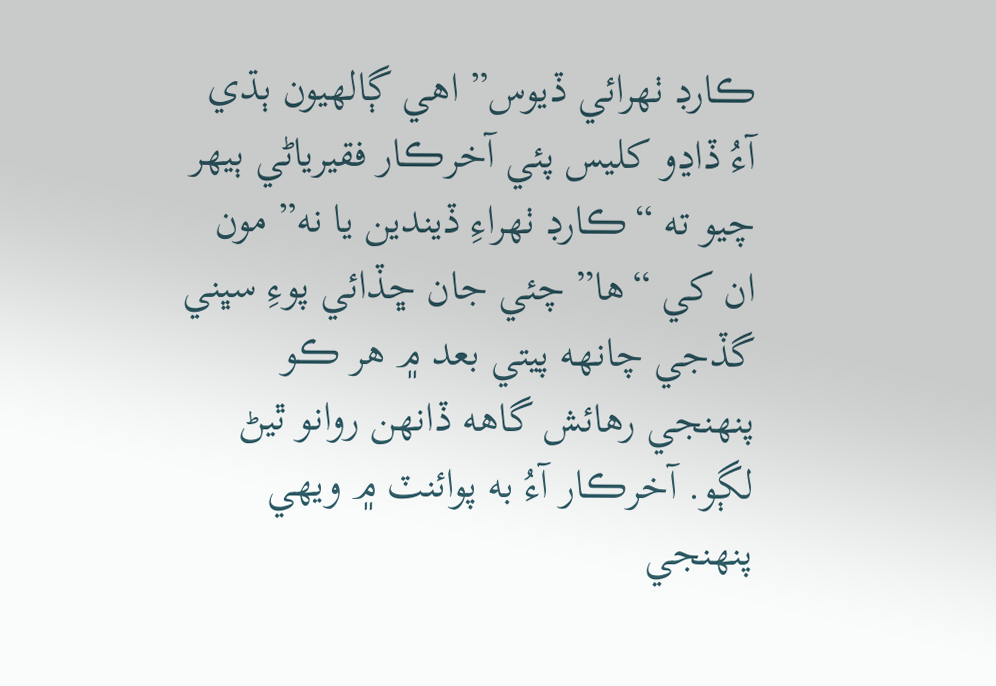ڪارڊ ٺهرائي ڏيوس” اهي ڳالهيون ٻڌي آءُ ڏاڍو کليس پئي آخرڪار فقيرياڻي ٻيهر چيو ته “ڪارڊ ٺهراءِ ڏيندين يا نه” مون ان کي “ها” چئي جان ڇڏائي پوءِ سڀني گڏجي چانهه پيتي بعد ۾ هر ڪو پنهنجي رهائش گاهه ڏانهن روانو ٿيڻ لڳو. آخرڪار آءُ به پوائنٽ ۾ ويهي پنهنجي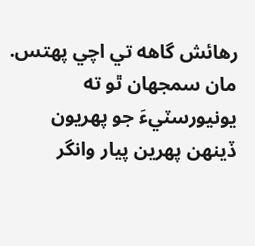رهائش گاهه تي اچي پهتس.
مان سمجهان ٿو ته يونيورسٽيءَ جو پهريون ڏينهن پهرين پيار وانگر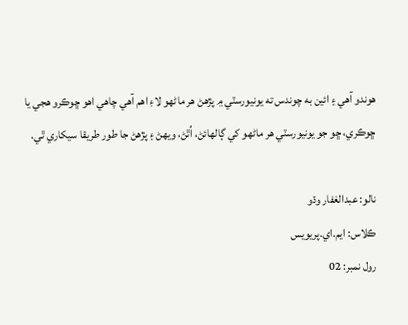هوندو آهي ۽ ائين به چوندس ته يونيورسٽي ۾ پڙهڻ هر ماڻهو لاءِ اهم آهي چاهي اهو ڇوڪرو هجي يا ڇوڪري، ڇو جو يونيورسٽي هر ماڻهو کي ڳالهائڻ، اُٿڻ، ويهڻ ۽ پڙهڻ جا طور طريقا سيکاري ٿي.

نالو: عبدالغفار وڌو
ڪلاس: ايم.اي.پريويس
رول نمبر: 02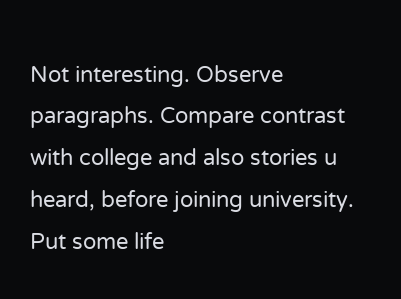Not interesting. Observe paragraphs. Compare contrast with college and also stories u heard, before joining university. Put some life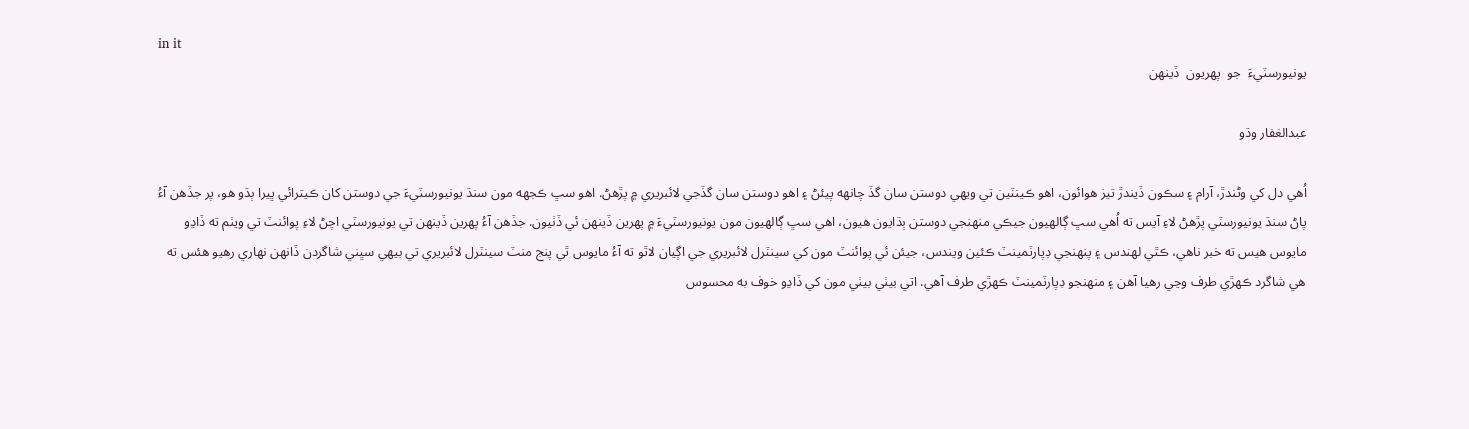in it
يونيورسٽيءَ  جو  پهريون  ڏينهن

عبدالغفار وڌو

اُهي دل کي وڻندڙ، آرام ۽ سڪون ڏيندڙ تيز هوائون، اهو ڪينٽين تي ويهي دوستن سان گڏ چانهه پيئڻ ۽ اهو دوستن سان گڏجي لائبريري ۾ پڙهڻ. اهو سڀ ڪجهه مون سنڌ يونيورسٽيءَ جي دوستن کان ڪيترائي ڀيرا ٻڌو هو، پر جڏهن آءُ پاڻ سنڌ يونيورسٽي پڙهڻ لاءِ آيس ته اُهي سڀ ڳالهيون جيڪي منهنجي دوستن ٻڌايون هيون، اهي سڀ ڳالهيون مون يونيورسٽيءَ ۾ پهرين ڏينهن ئي ڏٺيون. جڏهن آءُ پهرين ڏينهن تي يونيورسٽي اچڻ لاءِ پوائنٽ تي ويٺم ته ڏاڍو مايوس هيس ته خبر ناهي، ڪٿي لهندس ۽ پنهنجي ڊپارٽمينٽ ڪئين ويندس، جيئن ئي پوائنٽ مون کي سينٽرل لائبريري جي اڳيان لاٿو ته آءُ مايوس ٿي پنج منٽ سينٽرل لائبريري تي بيهي سڀني شاگردن ڏانهن نهاري رهيو هئس ته هي شاگرد ڪهڙي طرف وڃي رهيا آهن ۽ منهنجو ڊپارٽمينٽ ڪهڙي طرف آهي. اتي بيٺي بيٺي مون کي ڏاڍو خوف به محسوس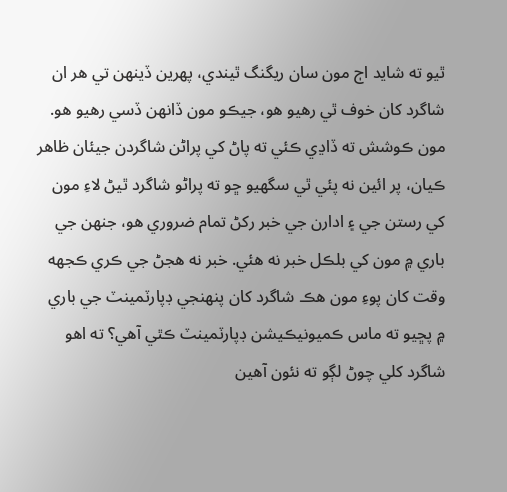ٿيو ته شايد اڄ مون سان ريگنگ ٿيندي، پهرين ڏينهن تي هر ان شاگرد کان خوف ٿي رهيو هو، جيڪو مون ڏانهن ڏسي رهيو هو. مون ڪوشش ته ڏاڍي ڪئي ته پاڻ کي پراڻن شاگردن جيئان ظاهر ڪيان، پر ائين نه پئي ٿي سگهيو ڇو ته پراڻو شاگرد ٿيڻ لاءِ مون کي رستن جي ۽ ادارن جي خبر رکڻ تمام ضروري هو، جنهن جي باري ۾ مون کي بلڪل خبر نه هئي. خبر نه هجڻ جي ڪري ڪجهه وقت کان پوءِ مون هڪ شاگرد کان پنهنجي ڊپارٽمينٽ جي باري ۾ پڇيو ته ماس ڪميونيڪيشن ڊپارٽمينٽ ڪٿي آهي؟ ته اهو شاگرد کلي چوڻ لڳو ته نئون آهين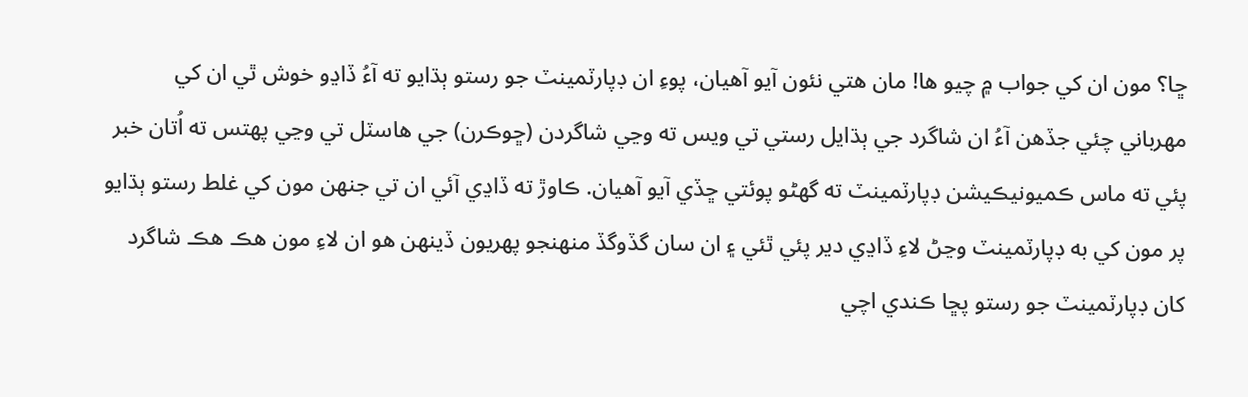ڇا؟ مون ان کي جواب ۾ چيو ها! مان هتي نئون آيو آهيان، پوءِ ان ڊپارٽمينٽ جو رستو ٻڌايو ته آءُ ڏاڍو خوش ٿي ان کي مهرباني چئي جڏهن آءُ ان شاگرد جي ٻڌايل رستي تي ويس ته وڃي شاگردن (ڇوڪرن) جي هاسٽل تي وڃي پهتس ته اُتان خبر پئي ته ماس ڪميونيڪيشن ڊپارٽمينٽ ته گهڻو پوئتي ڇڏي آيو آهيان. ڪاوڙ ته ڏاڍي آئي ان تي جنهن مون کي غلط رستو ٻڌايو پر مون کي به ڊپارٽمينٽ وڃڻ لاءِ ڏاڍي دير پئي ٿئي ۽ ان سان گڏوگڏ منهنجو پهريون ڏينهن هو ان لاءِ مون هڪ هڪ شاگرد کان ڊپارٽمينٽ جو رستو پڇا ڪندي اچي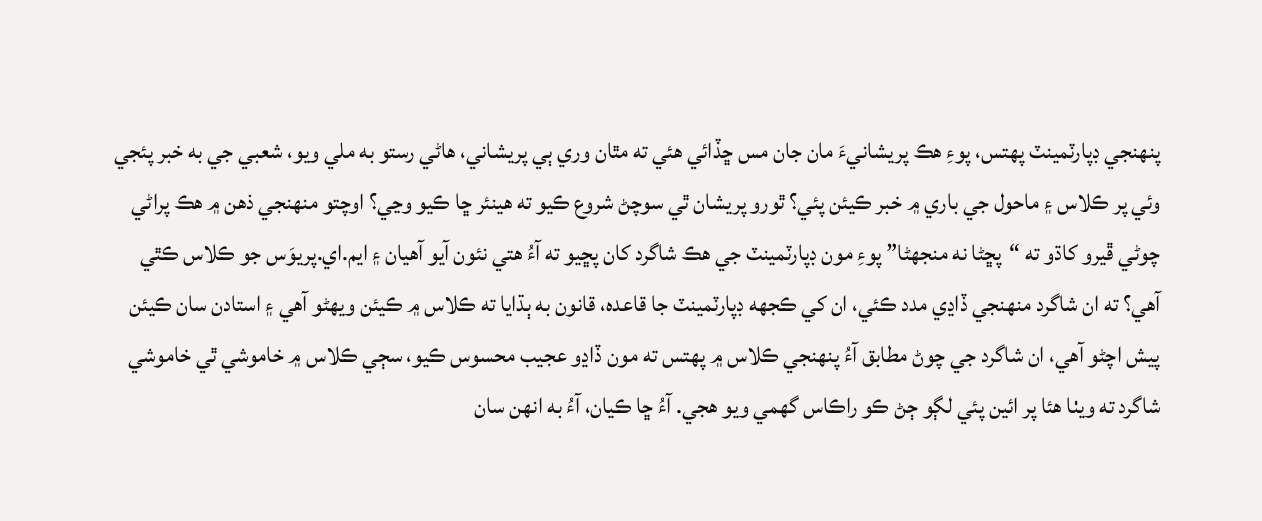پنهنجي ڊپارٽمينٽ پهتس، پوءِ هڪ پريشانيءَ مان جان مس ڇڏائي هئي ته مٿان وري ٻي پريشاني، هاڻي رستو به ملي ويو، شعبي جي به خبر پئجي وئي پر ڪلاس ۽ ماحول جي باري ۾ خبر ڪيئن پئي؟ ٿورو پريشان ٿي سوچڻ شروع ڪيو ته هينئر ڇا ڪيو وڃي؟ اوچتو منهنجي ذهن ۾ هڪ پراڻي چوڻي ڦيرو کاڌو ته “پڇڻا نه منجهڻا” پوءِ مون ڊپارٽمينٽ جي هڪ شاگرد کان پڇيو ته آءُ هتي نئون آيو آهيان ۽ ايم.اي.پريوَس جو ڪلاس ڪٿي آهي؟ ته ان شاگرد منهنجي ڏاڍي مدد ڪئي، ان کي ڪجهه ڊپارٽمينٽ جا قاعده، قانون به ٻڌايا ته ڪلاس ۾ ڪيئن ويهڻو آهي ۽ استادن سان ڪيئن پيش اچڻو آهي، ان شاگرد جي چوڻ مطابق آءُ پنهنجي ڪلاس ۾ پهتس ته مون ڏاڍو عجيب محسوس ڪيو، سڄي ڪلاس ۾ خاموشي ٿي خاموشي شاگرد ته ويٺا هئا پر ائين پئي لڳو ڄڻ ڪو راڪاس گهمي ويو هجي. آءُ ڇا ڪيان، آءُ به انهن سان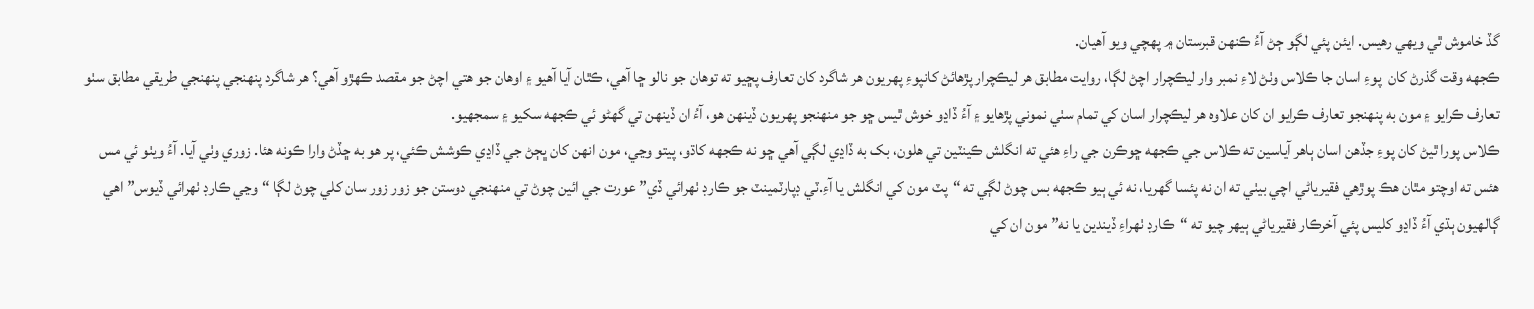گڏ خاموش ٿي ويهي رهيس. ايئن پئي لڳو ڄڻ آءُ ڪنهن قبرستان ۾ پهچي ويو آهيان.
ڪجهه وقت گذرڻ کان  پوءِ اسان جا ڪلاس وٺڻ لاءِ نمبر وار ليڪچرار اچڻ لڳا، روايت مطابق هر ليڪچرار پڙهائڻ کانپوءِ پهريون هر شاگرد کان تعارف پڇيو ته توهان جو نالو ڇا آهي، ڪٿان آيا آهيو ۽ اوهان جو هتي اچڻ جو مقصد ڪهڙو آهي؟ هر شاگرد پنهنجي پنهنجي طريقي مطابق سٺو تعارف ڪرايو ۽ مون به پنهنجو تعارف ڪرايو ان کان علاوه هر ليڪچرار اسان کي تمام سٺي نموني پڙهايو ۽ آءُ ڏاڍو خوش ٿيس ڇو جو منهنجو پهريون ڏينهن هو، آءُ ان ڏينهن تي گهڻو ئي ڪجهه سکيو ۽ سمجهيو.
ڪلاس پورا ٿيڻ کان پوءِ جڏهن اسان ٻاهر آياسين ته ڪلاس جي ڪجهه ڇوڪرن جي راءِ هئي ته انگلش ڪينٽين تي هلون، بک به ڏاڍي لڳي آهي ڇو نه ڪجهه کاڌو، پيتو وڃي، مون انهن کان ڀڄڻ جي ڏاڍي ڪوشش ڪئي، پر هو به ڇڏڻ وارا ڪونه هئا. زوري وٺي آيا. آءُ ويٺو ئي مس هئس ته اوچتو مٿان هڪ پوڙهي فقيرياڻي اچي بيٺي ته ان نه پئسا گهريا، نه ئي ٻيو ڪجهه بس چوڻ لڳي ته “پٽ مون کي انگلش يا آءِ.ٽي ڊپارٽمينٽ جو ڪارڊ ٺهرائي ڏي” عورت جي ائين چوڻ تي منهنجي دوستن جو زور زور سان کلي چوڻ لڳا “وڃي ڪارڊ ٺهرائي ڏيوس” اهي ڳالهيون ٻڌي آءُ ڏاڍو کليس پئي آخرڪار فقيرياڻي ٻيهر چيو ته “ڪارڊ ٺهراءِ ڏيندين يا نه” مون ان کي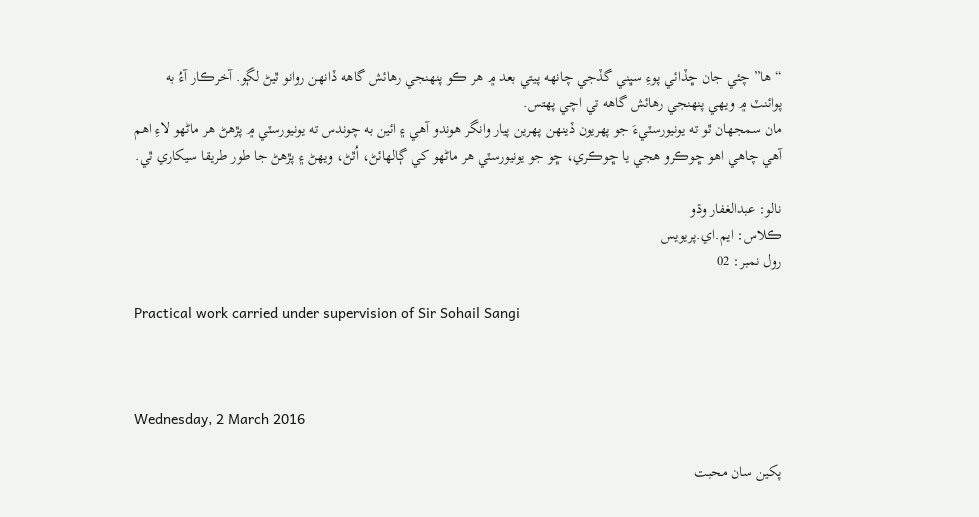“ها” چئي جان ڇڏائي پوءِ سڀني گڏجي چانهه پيتي بعد ۾ هر ڪو پنهنجي رهائش گاهه ڏانهن روانو ٿيڻ لڳو. آخرڪار آءُ به پوائنٽ ۾ ويهي پنهنجي رهائش گاهه تي اچي پهتس.
مان سمجهان ٿو ته يونيورسٽيءَ جو پهريون ڏينهن پهرين پيار وانگر هوندو آهي ۽ ائين به چوندس ته يونيورسٽي ۾ پڙهڻ هر ماڻهو لاءِ اهم آهي چاهي اهو ڇوڪرو هجي يا ڇوڪري، ڇو جو يونيورسٽي هر ماڻهو کي ڳالهائڻ، اُٿڻ، ويهڻ ۽ پڙهڻ جا طور طريقا سيکاري ٿي.

نالو: عبدالغفار وڌو
ڪلاس: ايم.اي.پريويس
رول نمبر: 02

Practical work carried under supervision of Sir Sohail Sangi



Wednesday, 2 March 2016

پکين سان محبت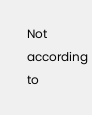Not according to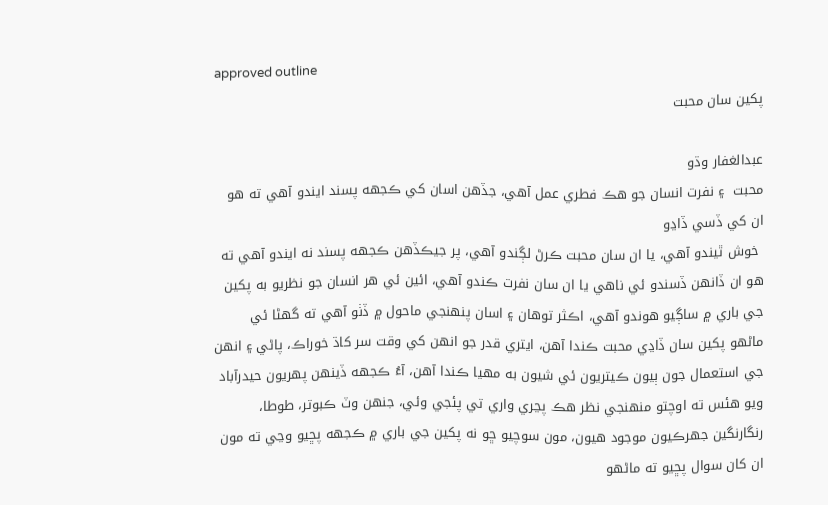approved outline
پکين سان محبت

عبدالغفار وڌو
محبت  ۽ نفرت انسان جو هڪ فطري عمل آهي، جڏهن اسان کي ڪجهه پسند ايندو آهي ته هو ان کي ڏسي ڏاڍو
 خوش ٿيندو آهي، يا ان سان محبت ڪرڻ لڳندو آهي، پر جيڪڏهن ڪجهه پسند نه ايندو آهي ته هو ان ڏانهن ڏسندو ئي ناهي يا ان سان نفرت ڪندو آهي، ائين ئي هر انسان جو نظريو به پکين جي باري ۾ ساڳيو هوندو آهي، اڪثر توهان ۽ اسان پنهنجي ماحول ۾ ڏٺو آهي ته گهڻا ئي ماڻهو پکين سان ڏاڍي محبت ڪندا آهن، ايتري قدر جو انهن کي وقت سر کاڌ خوراڪ، پاڻي ۽ انهن جي استعمال جون ٻيون ڪيتريون ئي شيون به مهيا ڪندا آهن، آءُ ڪجهه ڏينهن پهريون حيدرآباد ويو هئس ته اوچتو منهنجي نظر هڪ پڃري واري تي پئجي وئي، جنهن وٽ ڪبوتر، طوطا، رنگارنگين جهرڪيون موجود هيون، مون سوچيو ڇو نه پکين جي باري ۾ ڪجهه پڇيو وڃي ته مون ان کان سوال پڇيو ته ماڻهو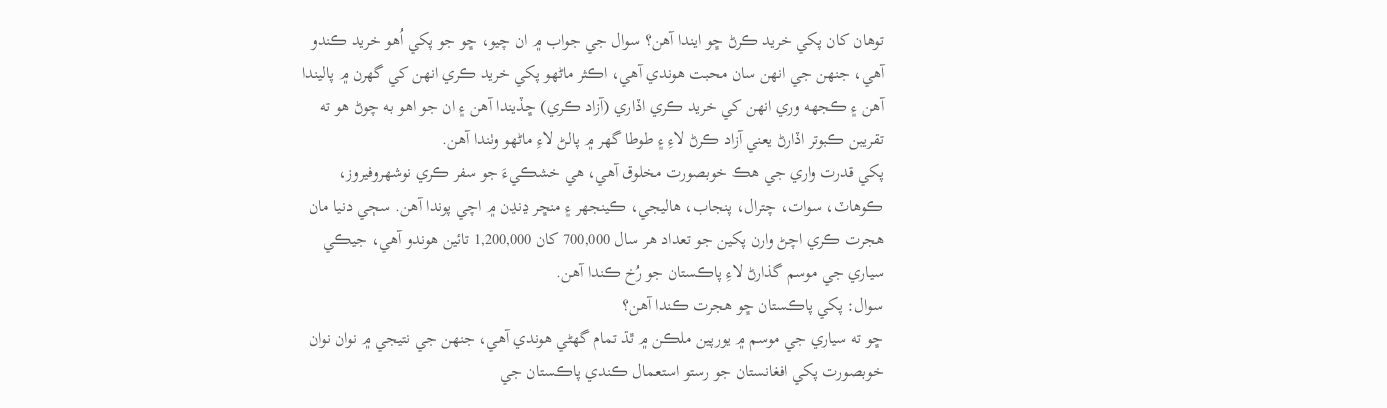توهان کان پکي خريد ڪرڻ ڇو ايندا آهن؟ سوال جي جواب ۾ ان چيو، ڇو جو پکي اُهو خريد ڪندو آهي، جنهن جي انهن سان محبت هوندي آهي، اڪثر ماڻهو پکي خريد ڪري انهن کي گهرن ۾ پاليندا آهن ۽ ڪجهه وري انهن کي خريد ڪري اڏاري (آزاد ڪري) ڇڏيندا آهن ۽ ان جو اهو به چوڻ هو ته تقريبن ڪبوتر اڏارڻ يعني آزاد ڪرڻ لاءِ ۽ طوطا گهر ۾ پالڻ لاءِ ماڻهو وٺندا آهن.
پکي قدرت واري جي هڪ خوبصورت مخلوق آهي، هي خشڪيءَ جو سفر ڪري نوشهروفيروز، ڪوهاٽ، سوات، چترال، پنجاب، هاليجي، ڪينجهر ۽ منڇر ڍنڍن ۾ اچي پوندا آهن. سڄي دنيا مان هجرت ڪري اچڻ وارن پکين جو تعداد هر سال 700,000 کان 1,200,000 تائين هوندو آهي، جيڪي سياري جي موسم گذارڻ لاءِ پاڪستان جو رُخ ڪندا آهن.
سوال: پکي پاڪستان ڇو هجرت ڪندا آهن؟
ڇو ته سياري جي موسم ۾ يورپين ملڪن ۾ ٿڌ تمام گهڻي هوندي آهي، جنهن جي نتيجي ۾ نوان نوان خوبصورت پکي افغانستان جو رستو استعمال ڪندي پاڪستان جي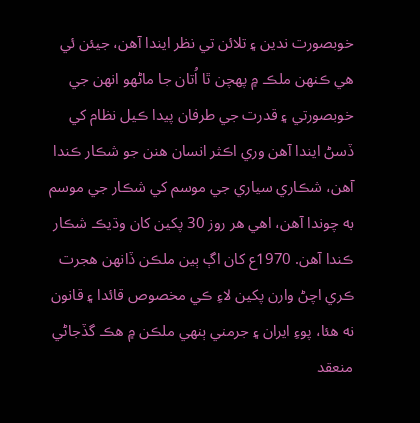خوبصورت ندين ۽ تلائن تي نظر ايندا آهن، جيئن ئي هي ڪنهن ملڪ ۾ پهچن ٿا اُتان جا ماڻهو انهن جي خوبصورتي ۽ قدرت جي طرفان پيدا ڪيل نظام کي ڏسڻ ايندا آهن وري اڪثر انسان هنن جو شڪار ڪندا آهن، شڪاري سياري جي موسم کي شڪار جي موسم به چوندا آهن، اهي هر روز 30 پکين کان وڌيڪ شڪار ڪندا آهن. 1970ع کان اڳ ٻين ملڪن ڏانهن هجرت ڪري اچڻ وارن پکين لاءِ ڪي مخصوص قائدا ۽ قانون نه هئا، پوءِ ايران ۽ جرمني ٻنهي ملڪن ۾ هڪ گڏجاڻي منعقد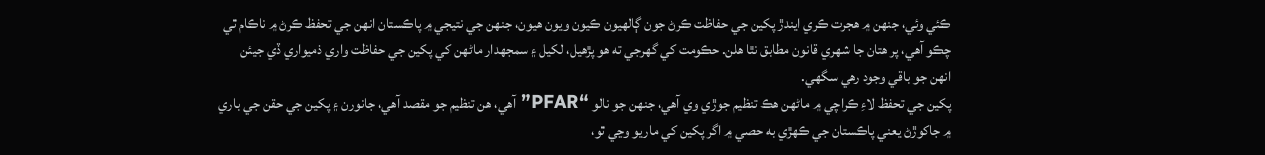ڪئي وئي، جنهن ۾ هجرت ڪري ايندڙ پکين جي حفاظت ڪرڻ جون ڳالهيون ڪيون ويون هيون، جنهن جي نتيجي ۾ پاڪستان انهن جي تحفظ ڪرڻ ۾ ناڪام ٿي چڪو آهي، پر هتان جا شهري قانون مطابق نٿا هلن. حڪومت کي گهرجي ته هو پڙهيل، لکيل ۽ سمجهدار ماڻهن کي پکين جي حفاظت واري ذميواري ڏي جيئن انهن جو باقي وجود رهي سگهي.
پکين جي تحفظ لاءِ ڪراچي ۾ ماڻهن هڪ تنظيم جوڙي وي آهي، جنهن جو نالو “PFAR” آهي، هن تنظيم جو مقصد آهي، جانورن ۽ پکين جي حقن جي باري ۾ جاکوڙڻ يعني پاڪستان جي ڪهڙي به حصي ۾ اگر پکين کي ماريو وڃي ٿو،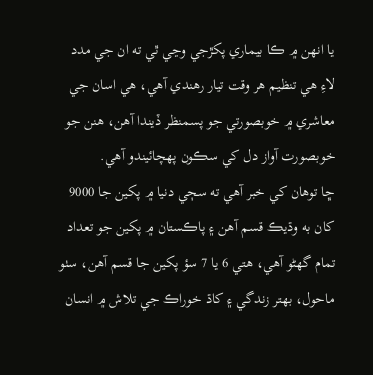يا انهن ۾ ڪا بيماري پکڙجي وڃي ٿي ته ان جي مدد لاءِ هي تنظيم هر وقت تيار رهندي آهي، هي اسان جي معاشري ۾ خوبصورتي جو پسمنظر ڏيندا آهن، هنن جو خوبصورت آواز دل کي سڪون پهچائيندو آهي.
ڇا توهان کي خبر آهي ته سڄي دنيا ۾ پکين جا 9000 کان به وڌيڪ قسم آهن ۽ پاڪستان ۾ پکين جو تعداد تمام گهڻو آهي، هتي 6 يا 7 سؤ پکين جا قسم آهن، سٺو ماحول، بهتر زندگي ۽ کاڌ خوراڪ جي تلاش ۾ انسان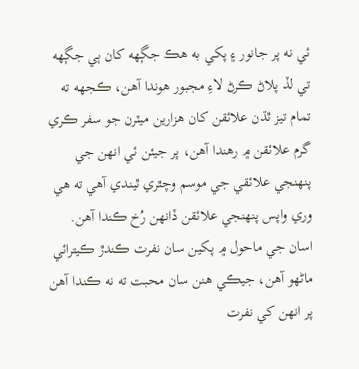ئي نه پر جانور ۽ پکي به هڪ جڳهه کان ٻي جڳهه تي لڏ پلاڻ ڪرڻ لاءِ مجبور هوندا آهن، ڪجهه ته تمام تيز ٿڌن علائقن کان هزارين ميٽرن جو سفر ڪري گرم علائقن ۾ رهندا آهن، پر جيئن ئي انهن جي پنهنجي علائقي جي موسم وچٿري ٿيندي آهي ته هي وري واپس پنهنجي علائقن ڏانهن رُخ ڪندا آهن.
اسان جي ماحول ۾ پکين سان نفرت ڪندڙ ڪيترائي ماڻهو آهن، جيڪي هنن سان محبت ته نه ڪندا آهن پر انهن کي نفرت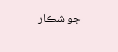جو شڪار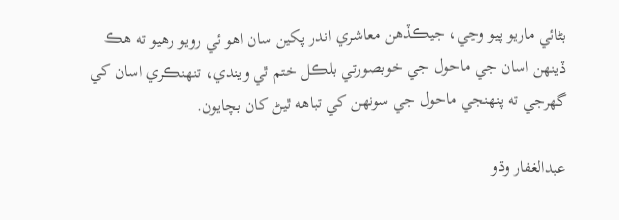بڻائي ماريو پيو وڃي، جيڪڏهن معاشري اندر پکين سان اهو ئي رويو رهيو ته هڪ ڏينهن اسان جي ماحول جي خوبصورتي بلڪل ختم ٿي ويندي، تنهنڪري اسان کي گهرجي ته پنهنجي ماحول جي سونهن کي تباهه ٿيڻ کان بچايون.

عبدالغفار وڌو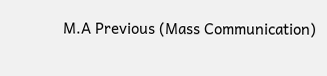M.A Previous (Mass Communication)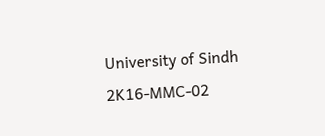University of Sindh
2K16-MMC-02